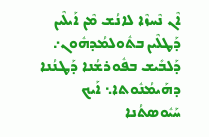ܐܶܢ ܢܶܚܙܶܐ ܠܐܢܳܫ ܡܶܢ ܐܰܝܠܶܝܢ ܕܰܛܠܶܝܢ ܒܬܽܘܠܡܳܕܗܽܘܢ܇ ܕܰܠܒܺܝܫ ܒܦܽܘܪܫܳܢܐ ܕܰܛܢܳܢܐ ܕܗܰܝܡܳܢܽܘܬܐ܆ ܐܰܝܟ ܚܰܝܽܘܣܬܳܢܐ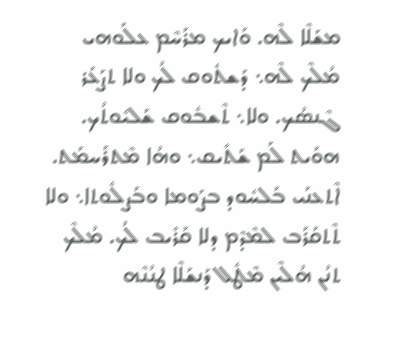ܡܫܰܠܶܐ ܠܶܗ. ܘܰܐܝܟ ܡܪܰܚܶܡ ܥܠܰܘܗܝ ܡܳܠܶܟ ܠܶܗ܆ ܕܰܫܬܽܘܩ ܠܳܟ ܘܠܐ ܬܨܰܥܰܪ ܓܶܢܣܳܟ. ܘܠܐ܆ ܬܶܫܒܽܘܩ ܫܰܠܝܽܘܬܳܟ. ܗܘܰܝܬ ܠܰܡ ܫܰܬܺܝܩ܆ ܘܗܳܐ ܡܶܬܪܰܚܡܰܬ. ܐܶܬܥܢܰܝ ܒܰܠܚܽܘܕ ܒܨܰܘܡܐ ܘܒܰܨܠܽܘܬܐ܆ ܘܠܐ ܬܶܬܩܰܪܰܒ ܠܡܶܕܶܡ ܕܠܐ ܩܰܪܺܝܒ ܠܳܟ. ܡܳܠܶܟ ܬܢܳܢ ܗܳܠܶܝܢ ܡܶܛܽܠ ܕܰܢܫܰܠܶܐ ܛܢܳܢܶܗ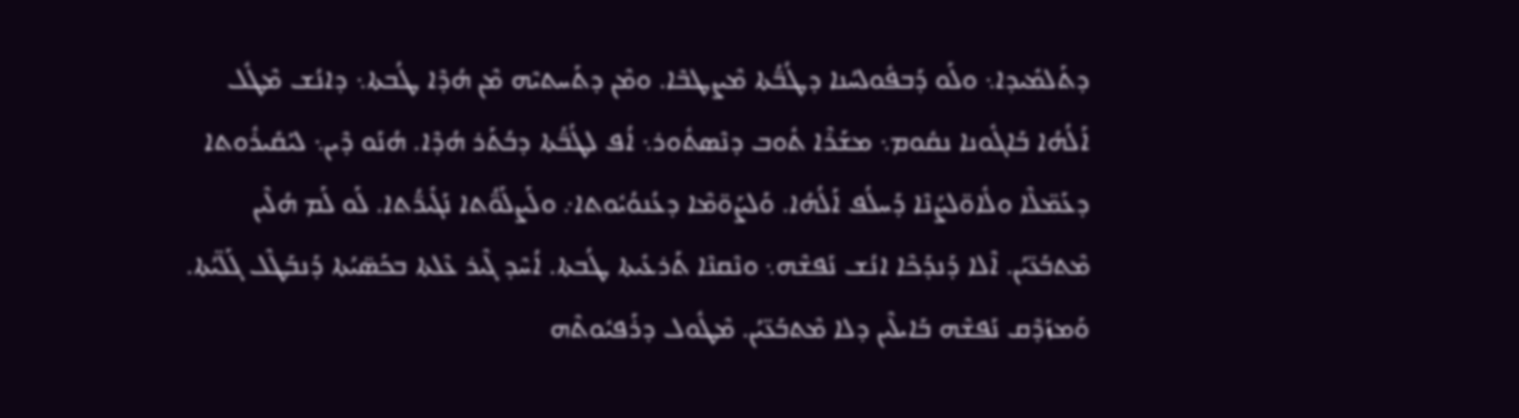ܕܬܰܠܡܺܝܕܐ܆ ܘܠܰܘ ܕܰܒܦܽܘܠܚܳܢܐ ܕܛܳܒ̈ܳܬܐ ܡܶܨܛܒܶܐ. ܘܡܶܢ ܕܬܰܚܬܝܶܗ ܡܶܢ ܗܳܕܶܐ ܛܳܒܬܐ܆ ܕܐܢܳܫ ܡܶܛܽܠ ܐܰܠܳܗܳܐ ܒܰܐܓܽܘܢܐ ܢܩܽܘܡ܆ ܡܫܰܪܶܐ ܬܽܘܒ ܕܢܶܣܬܽܘܪ܆ ܐܳܦ ܠܛܳܒ̈ܳܬܐ ܕܒܳܬܰܪ ܗܳܕܶܐ. ܗܳܢܰܘ ܕܶܝܢ܆ ܠܝܰܩܺܝܪܽܘܬܐ ܕܥܰܡ̈ܠܶܐ ܘܠܽܐܘ̈ܠܨܳܢܶܐ ܕܰܚܠܳܦ ܐܰܠܳܗܳܐ. ܘܰܠܨܰܘ̈ܡܶܐ ܕܥܳܢܘܳܝܽܘܬܐ܇ ܘܠܰܨܠܰܘ̈ܳܬܐ ܢܰܓܺܝܖ̈ܳܬܐ. ܠܰܘ ܠܰܡ ܗܳܠܶܝܢ ܡܶܬܒܰܥ̈ܝܳܢ. ܐܶܠܐ ܕܰܢܕܰܟܶܐ ܐܢܳܫ ܢܰܦܫܶܗ܆ ܘܢܶܩܢܶܐ ܬܰܪܥܺܝܬܐ ܛܳܒܬܐ. ܐܳܚܶܕ ܓܶܝܪ ܥܶܠܬܐ ܒܟܰܣ̈ܝܳܬܐ ܕܰܢܒܰܛܶܠ ܓܰܠ̈ܝܳܬܐ. ܘܰܡܙܰܕܶܩ ܢܰܦܫܶܗ ܒܰܐܝܠܶܝܢ ܕܠܐ ܡܶܬܒܰܥ̈ܝܳܢ. ܡܶܛܽܘܠ ܕܪܰܦܝܽܘܬܶܗ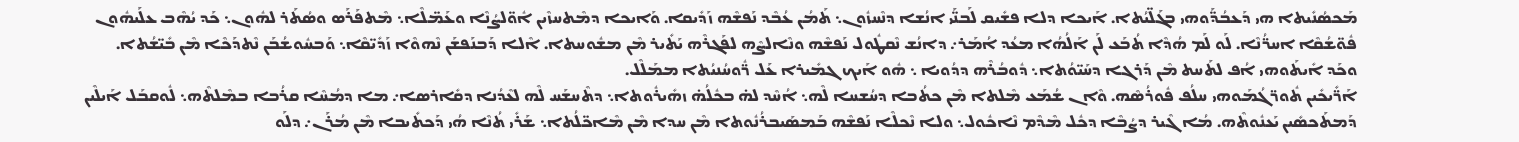ܡܰܟܣܳܢܺܝܬܐ ܗܝ ܕܰܥܒܳܕ̈ܰܘܗܝ ܒܓܰܠ̈ܝܳܬܐ. ܐܰܝܟܐ ܕܠܐ ܦܫܺܝܩ ܠܰܒܢ̈ܰܝ ܐܢܳܫܐ ܕܢܶܚܙܽܘܢ܆ ܬܰܡܳܢ ܥܳܒܶܕ ܢܰܦܫܶܗ ܙܰܕܺܝܩܐ. ܘܰܐܝܟܐ ܕܡܶܬܚܙܶܝܢ ܐܽܘ̈ܠܨܳܢܶܐ ܘܥܰܡ̈ܠܶܐ܆ ܡܶܬܦܰܪܰܣ ܘܣܳܬܰܪ ܠܗܽܘܢ܆ ܟܰܕ ܝܳܗܶܒ ܥܠܰܝܗܽܘܢ ܦܽܘ̈ܫܳܩܶܐ ܐܚܪ̈ܳܢܶܐ. ܠܰܘ ܠܰܡ ܗܳܕܶܐ ܬܳܒܰܥ ܠܰܢ ܐܰܠܳܗܳܐ ܡܥܳܕ ܐܳܡܰܪ܇ ܕܐܢܳܫ ܢܶܩܛܽܘܠ ܢܰܦܫܶܗ ܘܢܶܐܠܨܶܗ ܠܦܰܓܪܶܗ ܝܰܬܺܝܪ ܡܶܢ ܡܫܽܘܚܬܐ. ܐܶܠܐ ܕܰܒܢܰܦܫܰܢ ܢܶܗܘܶܐ ܙܰܕܺܝ̈ܩܶܐ܆ ܘܰܒܚܽܘܫܳܒܰܢ ܢܶܬܕܰܟܶܐ ܡܶܢ ܒܺܝ̈ܫܳܬܐ. ܘܟܰܕ ܐܺܝܬܰܘܗܝ ܐܳܦ ܠܬܰܚܬ ܡܶܢ ܕܰܪܓܐ ܕܚܰܝ̈ܘܳܬܐ܆ ܕܽܘܒܳܪܶܗ ܕܕܳܘܝܐ ܆ ܗܽܘ ܐܰܝܟ ܓܡܺܝܪܐ ܥܰܠ ܪ̈ܽܘܚܳܢܝܳܬܐ ܡܡܰܠܶܠ.
ܐܰܪ̈ܺܝܟܺܝܢ ܬܽܘܪ̈ܓܳܡܰܘܗܝ ܚܠܳܦ ܦܽܘܪܳܣܶܗ. ܘܶܐܢ ܫܳܡܰܥ ܡܶܠܬܐ ܡܶܢ ܟܬܳܒܐ ܕܚܳܫܚܐ ܠܶܗ܆ ܐܳܚܶܕ ܠܗ̇ ܒܟܽܠܳܗ̇ ܙܗܺܝܪܽܘܬܐ܆ ܕܬܶܚܫܰܚ ܠܶܗ ܠܥܶܕܳܢܐ ܕܩܺܐܪܣܐ܇ ܡܐ ܕܡܳܚܶܐ ܩܪܳܒܐ ܒܡܶܠܬܶܗ܆ ܠܽܘܩܒܰܠ ܐܰܝܠܶܝܢ ܕܰܡܬܰܟܣܺܝܢ ܝܰܥܢܽܘܬܶܗ. ܡܳܐ ܓܶܝܪ ܕܨܳܒܶܐ ܕܟܽܠ ܡܶܕܶܡ ܢܶܐܟܽܘܠ܆ ܘܠܐ ܢܶܟܠܶܐ ܢܰܦܫܶܗ ܒܰܡܣܰܝܒܪܳܢܽܘܬܐ ܡܶܢ ܚܕܐ ܡܶܢ ܡܶܐܟ̈ܠܳܬܐ܆ ܫܰܪܺܝ ܬܳܢܶܐ ܗܳܝ ܕܰܟܬܺܝܒܐ ܡܶܢ ܡܳܪܰܢ܇ ܕܠܰܘ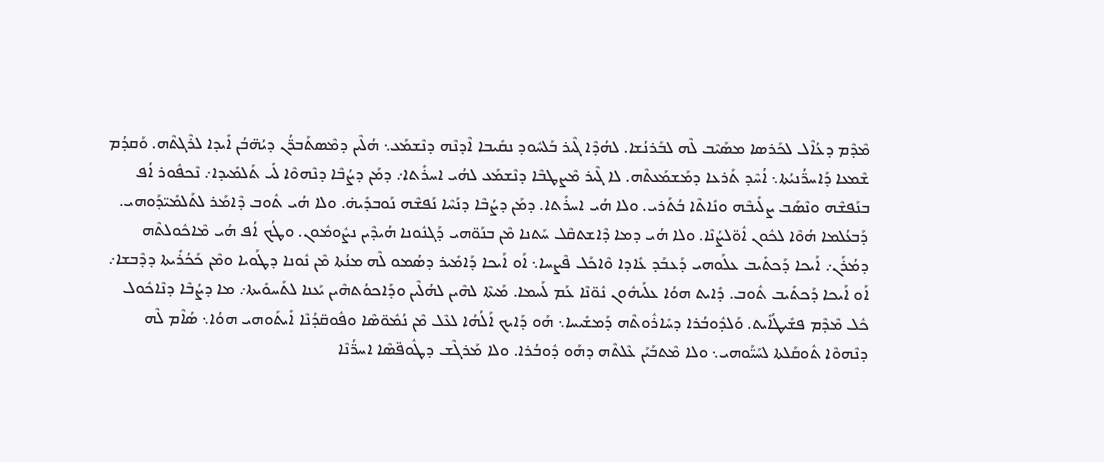ܡܶܕܶܡ ܕܥܳܐܶܠ ܠܟܰܪܣܐ ܡܣܰܝܶܒ ܠܶܗ ܠܒܰܪܢܳܫܐ. ܠܗܳܕܶܐ ܓܶܝܪ ܒܰܠܚܽܘܕ ܢܩܺܝܒܐ ܐܶܕܢܶܗ ܕܢܶܫܡܰܥ܆ ܗܳܠܶܝܢ ܕܡܶܣܬܰܒܪ̈ܳܢ ܕܝܳܗ̈ܒܳܢ ܐܺܝܕܐ ܠܪܶܓܬܶܗ. ܘܰܩܕܳܡ ܫܶܡܥܐ ܕܰܐܚܪ̈ܳܢܝܳܬܐ܆ ܐܳܚܶܕ ܬܰܪܥܐ ܕܡܰܫܡܰܥܬܶܗ. ܠܐ ܓܶܝܪ ܡܶܨܛܒܶܐ ܕܢܶܫܡܰܥ ܠܗܳܝ ܐܚܪܺܬܐ܇ ܕܡܰܢ ܕܨܳܒܶܐ ܕܢܶܗܘܶܐ ܠܺܝ ܬܰܠܡܺܝܕܐ܇ ܢܶܟܦܽܘܪ ܐܳܦ ܒܢܰܦܫܶܗ ܘܢܶܣܰܒ ܨܠܺܝܒܶܗ ܘܢܺܐܬܶܐ ܒܳܬܰܪܝ. ܘܠܐ ܗܳܝ ܐܚܪܺܬܐ. ܕܡܰܢ ܕܨܳܒܶܐ ܕܢܰܚܶܐ ܢܰܦܫܶܗ ܢܰܘܒܕܺܝܗ̇. ܘܠܐ ܗܳܝ ܬܽܘܒ ܕܶܐܡܰܪ ܠܬܰܠܡܺܝ̈ܕܰܘܗܝ. ܕܰܒܥܳܠܡܐ ܗܳܘܶܐ ܠܟܽܘܢ ܐܽܘ̈ܠܨܳܢܶܐ. ܘܠܐ ܗܳܝ ܕܡܐ ܕܶܐܫܬܩܶܠ ܚܰܬܢܐ ܡܶܢ ܒܢܰܘ̈ܗܝ ܕܰܓܢܽܘܢܐ ܗܳܝܕܶܝܢ ܢܨܽܘܡܽܘܢ. ܘܛܳܟ ܐܳܦ ܗܳܝ ܡܶܐܟܽܘܠܬܶܗ ܕܡܳܪܰܢ܇ ܐܰܝܟܐ ܕܰܟܬܺܝܒ ܥܠܰܘܗܝ ܕܰܥܒܰܕ ܥܺܐܕܐ ܘܶܐܟܰܠ ܦܶܨܚܐ܆ ܐܰܘ ܐܰܝܟܐ ܕܰܐܡܺܝܪ ܕܣܳܡܘ ܠܶܗ ܡܢܳܬܐ ܡܶܢ ܢܽܘܢܐ ܕܛܰܘܝܐ ܘܡܶܢ ܟܰܟܳܪܺܝܬܐ ܕܕܶܒܫܐ܇ ܐܰܘ ܐܰܝܟܐ ܕܰܟܬܺܝܒ ܬܽܘܒ. ܕܺܐܝܬ ܗܘܳܐ ܥܠܰܝܗܽܘܢ ܢܽܘ̈ܢܶܐ ܥܰܡ ܠܰܚܡܐ. ܡܰܝܬܶܐ ܠܗܶܝܢ ܠܗܳܠܶܝܢ ܘܕܰܐܟܘܳܬܗܶܝܢ ܝܰܥܢܐ ܠܬܰܚܘܺܝܬܐ܇ ܡܐ ܕܨܳܒܶܐ ܕܢܶܐܟܽܘܠ ܟܽܠ ܡܶܕܶܡ ܦܫܺܝܛܳܐܺܝܬ. ܘܰܠܕܽܘܒܳܪܐ ܕܚܺܐܪܽܘܬܶܗ ܕܰܡܫܺܝܚܐ܆ ܗܰܘ ܕܰܐܝܟ ܐܰܠܳܗܳܐ ܠܥܶܠ ܡܶܢ ܢܳܡܽܘ̈ܣܶܐ ܘܦܽܘܩ̈ܕܳܢܶܐ ܐܺܝܬܰܘܗܝ ܗܘܳܐ܆ ܣܳܐܶܡ ܠܶܗ ܕܢܶܗܘܶܐ ܬܽܘܩܰܠܬܐ ܠܚܰܝ̈ܰܘܗܝ܆ ܘܠܐ ܡܶܬܒܰܝܰܢ ܥܶܠܬܶܗ ܕܗܰܘ ܕܽܘܒܳܪܐ. ܘܠܐ ܡܰܪܓܶܫ ܕܛܽܘܦ̈ܣܶܐ ܐܚܪ̈ܳܢܶܐ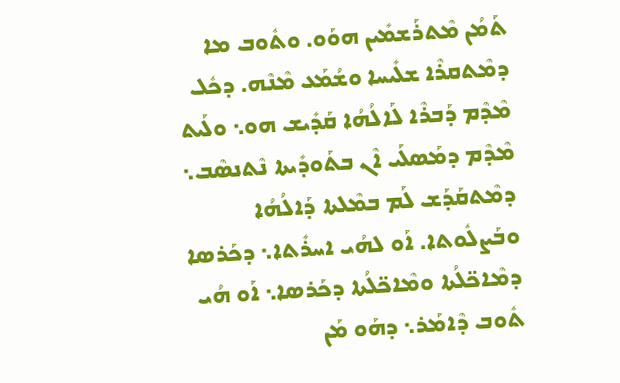ܬܰܡܳܢ ܡܶܬܪܰܫܡܺܝܢ ܗܘܰܘ. ܘܬܽܘܒ ܡܐ ܕܡܶܬܩܪܶܐ ܫܠܺܝܚܐ ܘܫܳܡܰܥ ܡܶܢܶܗ. ܕܟܽܠ ܡܶܕܶܡ ܕܰܒܪܶܐ ܠܰܐܠܳܗܳܐ ܩܰܕܺܝܫ ܗܘ܆ ܘܠܰܝܬ ܡܶܕܶܡ ܕܡܰܣܠܰܝ ܐܶܢ ܒܬܰܘܕܺܝܬܐ ܢܶܬܢܣܶܒ܆ ܕܡܶܬܩܰܕܰܫ ܠܰܡ ܒܡܶܠܬܐ ܕܰܐܠܳܗܳܐ ܘܒܰܨܠܽܘܬܐ. ܐܰܘ ܠܗܳܝ ܐܚܪܺܬܐ܆ ܕܟܰܪܣܐ ܕܡܶܐܟ̈ܠܳܬܐ ܘܡܶܐܟ̈ܠܳܬܐ ܕܟܰܪܣܐ܆ ܐܰܘ ܗܳܝ ܬܽܘܒ ܕܶܐܡܰܪ܆ ܕܗܰܘ ܡܰܢ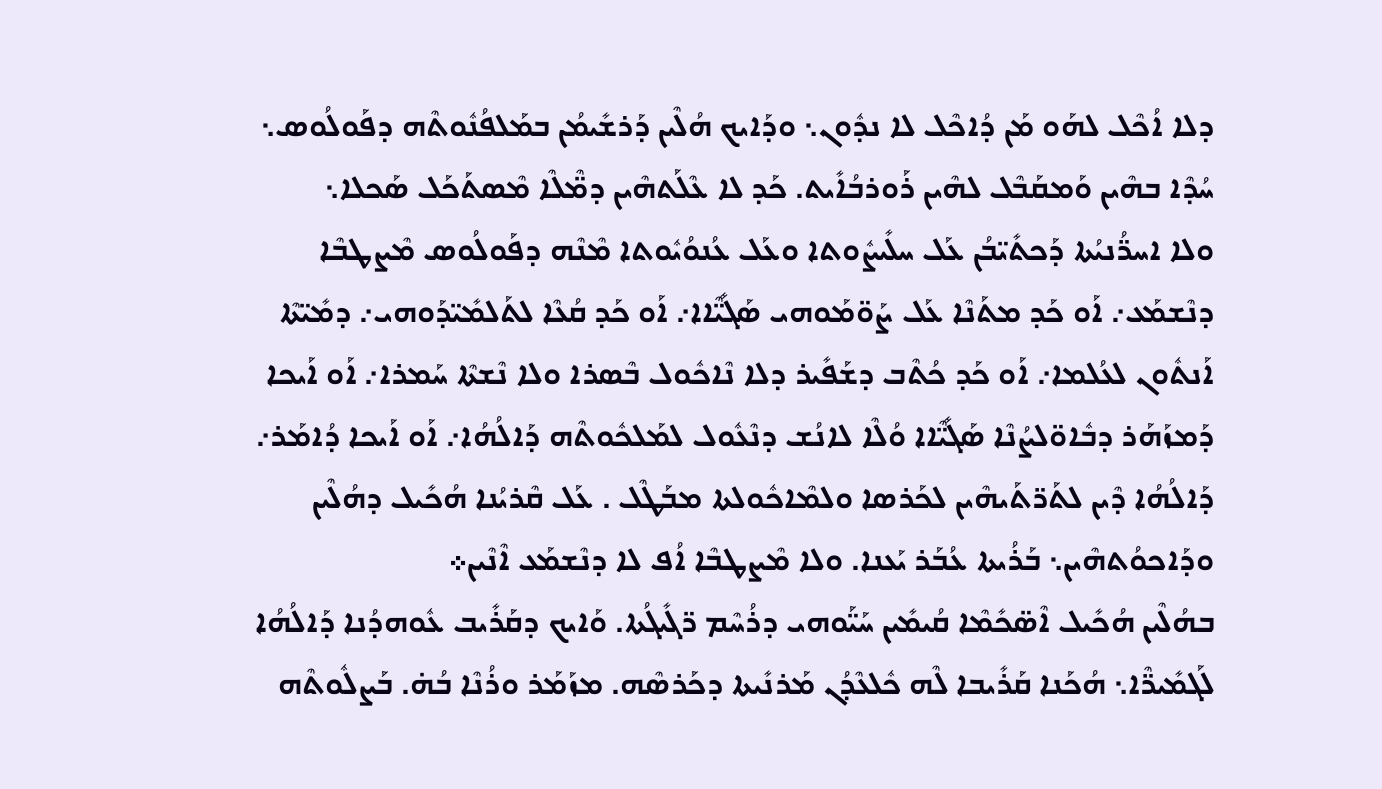ܕܠܐ ܐܳܟܶܠ ܠܗܰܘ ܡܰܢ ܕܳܐܟܶܠ ܠܐ ܢܕܽܘܢ܆ ܘܕܰܐܝܟ ܗܳܠܶܝܢ ܕܰܪܫܺܝܡܳܢ ܒܡܰܠܦܳܢܽܘܬܶܗ ܕܦܰܘܠܳܘܣ܆ ܚܳܕܶܐ ܒܗܶܝܢ ܘܰܡܩܰܒܶܠ ܠܗܶܝܢ ܪܰܘܪܒܳܐܺܝܬ. ܟܰܕ ܠܐ ܥܶܠܰܬܗܶܝܢ ܕܡ̈ܶܠܶܐ ܡܶܣܬܰܟܰܠ ܣܰܟܠܐ܆
ܘܠܐ ܐܚܪ̈ܳܢܝܳܬܐ ܕܰܟܬܺܝ̈ܒܳܢ ܥܰܠ ܚܠܺܝܨܽܘܬܐ ܘܥܰܠ ܥܳܢܘܳܝܽܘܬܐ ܡܶܢܶܗ ܕܦܰܘܠܳܘܣ ܡܶܨܛܒܶܐ ܕܢܶܫܡܰܥ܇ ܐܰܘ ܟܰܕ ܡܬܰܢܶܐ ܥܰܠ ܨܰܘ̈ܡܰܘܗܝ ܣܰܓܺܝ̈ܶܐܐ܇ ܐܰܘ ܟܰܕ ܩܳܥܶܐ ܠܬܰܠܡܺܝ̈ܕܰܘܗܝ܇ ܕܡܺܝ̈ܬܶܐ ܐܰܢܬܽܘܢ ܠܥܳܠܡܐ܇ ܐܰܘ ܟܰܕ ܟܳܬܶܒ ܕܫܰܦܺܝܪ ܕܠܐ ܢܶܐܟܽܘܠ ܒܶܣܪܐ ܘܠܐ ܢܶܫܬܶܐ ܚܰܡܪܐ܇ ܐܰܘ ܐܰܝܟܐ ܕܰܡܙܰܗܰܪ ܕܒܽܐܘ̈ܠܨܳܢܶܐ ܣܰܓܺܝ̈ܶܐܐ ܘܳܠܶܐ ܠܐܢܳܫ ܕܢܶܥܽܘܠ ܠܡܰܠܟܽܘܬܶܗ ܕܰܐܠܳܗܳܐ܇ ܐܰܘ ܐܰܝܟܐ ܕܳܐܡܰܪ܇ ܕܰܐܠܳܗܳܐ ܕܶܝܢ ܠܬܰܪ̈ܬܰܝܗܶܝܢ ܠܟܰܪܣܐ ܘܠܡܶܐܟܽܘܠܬܐ ܡܒܰܛܶܠ . ܥܰܠ ܩܶܪܝܳܢܐ ܗܳܟܺܝܠ ܕܗܳܠܶܝܢ ܘܕܰܐܟܘܳܬܗܶܝܢ܆ ܒܰܪܳܝܬܐ ܥܳܒܰܪ ܝܰܥܢܐ. ܘܠܐ ܡܶܨܛܒܶܐ ܐܳܦ ܠܐ ܕܢܶܫܡܰܥ ܐܶܢܶܝܢ܀
ܒܗܳܠܶܝܢ ܗܳܟܺܝܠ ܐܶܣ̈ܟܺܡܶܐ ܩܳܝܡܺܝܢ ܚܰܝ̈ܰܘܗܝ ܕܪܳܚܶܡ ܖ̈ܓܺܝܓܳܬܐ. ܘܰܐܝܟ ܕܩܰܪܺܝܒ ܥܽܘܗܕܳܢܐ ܕܰܐܠܳܗܳܐ ܠܰܓܡܺܝܪ̈ܶܐ܆ ܗܳܟܰܢܐ ܩܰܪܺܝܒܐ ܠܶܗ ܟܽܠܥܶܕܳܢ ܡܰܪܢܺܝܬܐ ܕܟܰܪܣܶܗ. ܡܙܰܡܰܪ ܘܪܳܢܶܐ ܒܳܗ̇. ܒܰܨܠܽܘܬܶܗ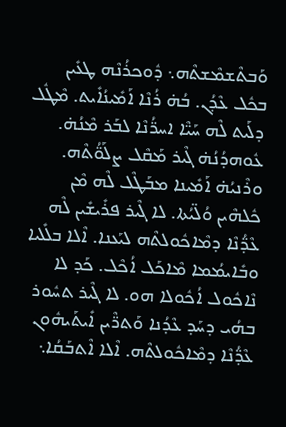ܘܰܒܬܶܫܡܶܫܬܶܗ܆ ܕܽܘܟܪܳܢܶܗ ܛܥܺܝܢ ܒܟܽܠ ܥܶܕܳܢ. ܒܳܗ̇ ܪܳܢܶܐ ܐܰܡܺܝܢܳܐܺܝܬ. ܡܶܛܽܠ ܕܠܰܝܬ ܠܶܗ ܚܰܝ̈ܶܐ ܐܚܪ̈ܳܢܶܐ ܠܒܰܪ ܡܶܢܳܗ̇. ܥܽܘܗܕܳܢܳܗ̇ ܓܶܝܪ ܡܰܩܶܠ ܨܠܰܘ̈ܳܬܶܗ. ܘܪܶܢܝܳܗ̇ ܐܰܡܺܝܢܐ ܡܒܰܛܶܠ ܠܶܗ ܡܶܢ ܟܽܠܗܶܝܢ ܘܳܠ̈ܝܳܬܐ. ܠܐ ܓܶܝܪ ܦܪܺܝܫܺܝܢ ܠܶܗ ܥܶܕ̈ܳܢܶܐ ܕܡܶܐܟܽܘܠܬܶܗ ܠܝܰܥܢܐ. ܐܶܠܐ ܒܠܺܠܝܐ ܘܒܺܐܝܡܳܡܐ ܡܶܐܟܰܠ ܐܳܟܶܠ. ܟܰܕ ܠܐ ܢܶܐܟܽܘܠ ܐܳܟܽܘܠܐ ܗܘ. ܠܐ ܓܶܝܪ ܬܚܽܘܪ ܒܗܳܝ ܕܚܰܕ ܥܶܕܳܢܐ ܘܰܬܪ̈ܶܝܢ ܐܺܝܬܰܝܗܽܘܢ ܥܶܕ̈ܳܢܶܐ ܕܡܶܐܟܽܘܠܬܶܗ. ܐܶܠܐ ܐܶܬܒܰܩܳܐ܆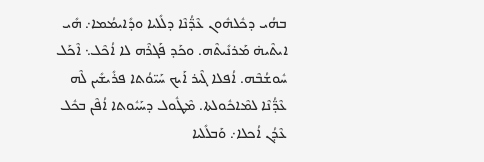ܒܗܳܝ ܕܟܽܠܗܽܘܢ ܥܶܕ̈ܳܢܶܐ ܕܠܺܠܝܐ ܘܕܺܐܝܡܳܡܐ܇ ܗܺܝ ܐܝܬܶܝܗ̇ ܡܰܪܢܺܝܬܶܗ. ܘܟܰܕ ܦܰܓܪܶܗ ܠܐ ܐܳܟܶܠ܆ ܐܶܟܰܠ ܚܽܘܫܳܒܶܗ. ܐܳܦܠܐ ܓܶܝܪ ܐܰܝܟ ܚܰܝ̈ܘܳܬܐ ܦܪܺܝܫܺܝܢ ܠܶܗ ܥܶܕ̈ܳܢܶܐ ܠܡܶܐܟܽܘܠܬܐ. ܡܶܛܽܘܠ ܕܚܰܝܽܘܬܐ ܐܳܦܶܢ ܒܟܽܠ ܥܶܕܳܢ ܐܳܟܠܐ܇ ܘܰܒܠܺܠܝܐ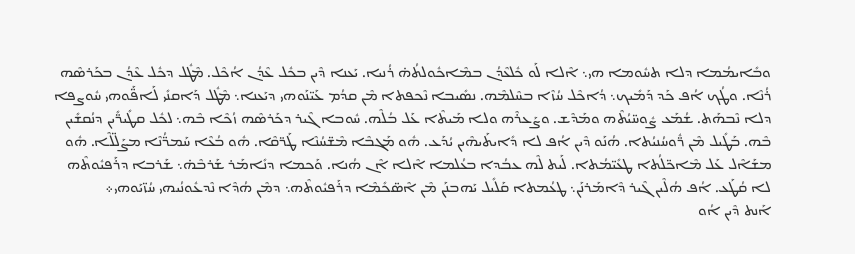ܘܒܺܐܝܡܳܡܐ ܕܠܐ ܬܚܽܘܡܐ ܗܝ܆ ܐܶܠܐ ܠܰܘ ܟܽܠܥܶܕܳܢ ܒܡܶܐܟܽܘܠܬܳܗ̇ ܪܳܢܝܐ. ܝܰܥܢܐ ܕܶܝܢ ܒܟܽܠ ܥܶܕܳܢ ܐܳܟܶܠ. ܡܶܛܽܠ ܕܟܽܠ ܥܶܕܳܢ ܒܟܰܪܣܶܗ ܪܳܢܶܐ. ܘܛܳܟ ܐܳܦ ܟܰܕ ܕܰܡܺܝܟ܆ ܕܳܐܟܶܠ ܚܳܙܶܐ ܒܚܶܠܡܶܗ. ܢܣܺܝܒܐ ܢܶܟܦܬܐ ܡܶܢ ܩܕܳܡ ܥܰܝ̈ܢܰܘܗܝ ܕܝܰܥܢܐ܆ ܡܶܛܽܠ ܕܰܐܩܢܺܝ ܠܰܐܦ̈ܰܘܗܝ ܚܽܘܨܦܐ ܕܠܐ ܢܶܒܗܰܬ. ܫܳܡܰܥ ܨܽܘܚ̈ܝܳܬܶܗ ܘܡܰܕܶܫ. ܘܨܰܥܪܶܗ ܘܠܐ ܡܰܝܬܶܐ ܥܰܠ ܒܳܠܶܗ. ܚܽܘܒܐ ܓܶܝܪ ܕܟܰܪܣܶܗ ܙܳܟܶܐ ܒܶܗ܆ ܠܟܽܠ ܩܛܺܝܪ̈ܺܝܢ ܕܢܳܩܫܺܝܢ ܒܶܗ. ܒܰܛܺܝܠ ܡܶܢ ܪ̈ܽܘܚܳܢܝܳܬܐ. ܗܳܢܰܘ ܕܶܝܢ ܐܳܦ ܠܐ ܕܺܐܝܬܰܝܗܶܝܢ ܝܳܕܰܥ. ܗܽܘ ܡܰܓܒܶܐ ܡܶܫ̈ܚܳܢܶܐ ܛܰܪ̈ܩܶܐ. ܗܽܘ ܒܳܥܶܐ ܚܰܡܖ̈ܳܢܶܐ ܡܨܰܠ̈ܠܶܐ. ܗܽܘ ܡܫܰܐܶܠ ܥܰܠ ܡܶܐܟ̈ܠܳܬܐ ܛܥܺܝ̈ܡܳܬܐ. ܠܰܝܬ ܠܶܗ ܥܒܳܕܐ ܒܥܳܠܡܐ ܐܶܠܐ ܐܶܢ ܗܳܢܐ. ܘܰܟܡܐ ܕܢܺܐܡܰܪ ܫܰܪܒܶܗ̇܆ ܫܰܪܒܐ ܕܪܰܦܝܽܘܬܶܗ ܠܐ ܩܳܛܰܥ. ܐܳܦ ܗܳܠܶܝܢ ܓܶܝܪ ܕܶܐܡܰܪܢܰܢ܆ ܛܥܳܡܬܐ ܩܰܠܺܝܠ ܝܰܗܒܢܰܢ ܡܶܢ ܐܶܣ̈ܟܺܡܶܐ ܕܪܰܦܝܽܘܬܶܗ܆ ܕܡܶܢ ܗܳܕܶܐ ܢܶܕܥܽܘܢܳܝܗܝ ܚܳܙ̈ܝܰܘܗܝ܀
ܐܰܢܬ ܕܶܝܢ ܐܳܘ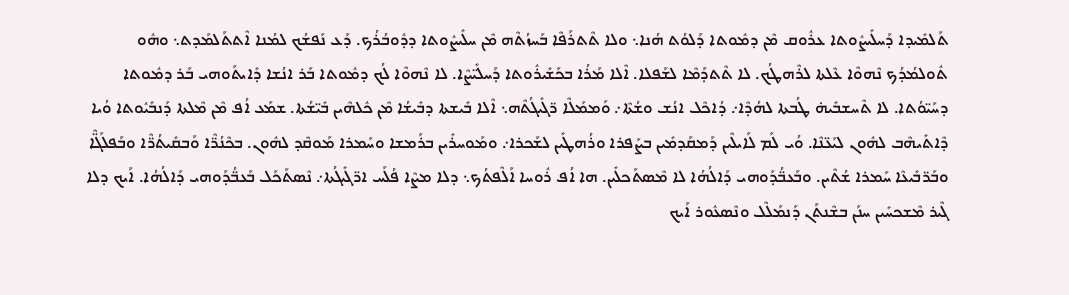ܬܰܠܡܺܝܕܐ ܕܰܚܠܺܝܨܽܘܬܐ ܥܪܽܘܩ ܡܶܢ ܕܡܽܘܬܐ ܕܰܠܘܳܬ ܗܳܢܐ܆ ܘܠܐ ܬܶܬܪܰܦܶܐ ܒܰܚܙܳܬܶܗ ܡܶܢ ܚܠܺܝܨܽܘܬܐ ܕܕܽܘܒܳܪܳܟ. ܕܰܥ ܢܰܦܫܳܟ ܠܡܳܢܐ ܐܶܬܬܰܠܡܰܕܬ܆ ܘܗܽܘ ܬܽܘܠܡܳܕܳܟ ܢܶܗܘܶܐ ܥܶܠܬܐ ܠܪܶܗܛܳܟ. ܠܐ ܬܶܬܕܰܡܶܐ ܠܫܰܦܠܐ. ܐܶܠܐ ܡܰܪܳܐ ܒܟܰܫܺܝܪܽܘܬܐ ܕܰܚܠܺܝ̈ܨܶܐ. ܠܐ ܢܶܗܘܶܐ ܠܳܟ ܕܡܽܘܬܐ ܒܰܪ ܐܢܳܫܐ ܕܺܐܝܬܰܘܗܝ ܒܰܪ ܕܡܽܘܬܐ ܕܚܰܝ̈ܘܳܬܐ. ܠܐ ܬܶܚܫܒܺܝܗ̇ ܛܳܒܬܐ ܠܗܳܕܶܐ܇ ܕܳܐܟܶܠ ܐܢܳܫ ܘܫܳܬܶܐ܇ ܘܰܡܡܰܠܶܐ ܪ̈ܓܺܝܓܳܬܶܗ܆ ܐܶܠܐ ܒܺܝܫܬܐ ܕܒܺܝܫܳܐ ܡܶܢ ܟܽܠܗܶܝܢ ܒܺܝ̈ܫܳܬܐ. ܫܡܰܥ ܐܳܦ ܡܶܢ ܡܶܠܬܐ ܕܰܢܒܺܝܽܘܬܐ ܘܳܝܐ ܕܶܐܬܺܝܗܶܒ ܠܗܽܘܢ ܠܝܰܥ̈ܢܶܐ. ܘܳܝ ܠܰܡ ܠܰܐܝܠܶܝܢ ܕܰܡܩܰܕܡܺܝܢ ܒܨܰܦܪܐ ܘܪܳܗܛܺܝܢ ܠܫܰܟܪܐ܇ ܘܡܰܘܚܪܺܝܢ ܒܪܰܡܫܐ ܘܚܰܡܪܐ ܡܰܘܩܶܕ ܠܗܽܘܢ. ܒܟܶܢܳܪ̈ܶܐ ܘܰܒܩܺܝܬܳܪ̈ܶܐ ܘܒܰܦܠܰܓ̈ܶܐ ܘܒܰܪ̈ܒܺܝܥܶܐ ܚܰܡܪܐ ܫܳܬܶܝܢ. ܘܒܰܥܒ̈ܳܕܰܘܗܝ ܕܰܐܠܳܗܳܐ ܠܐ ܡܶܣܬܰܟܠܺܝܢ. ܗܐ ܐܳܦ ܪܽܘܚܐ ܐܰܠܶܦܬܳܟ܆ ܕܠܐ ܡܨܶܐ ܦܳܠܰܚ ܐܖ̈ܓܺܝܓܳܬܐ܇ ܢܶܣܬܰܟܰܠ ܒܰܥܒ̈ܳܕܰܘܗܝ ܕܰܐܠܳܗܳܐ. ܐܰܝܟ ܕܠܐ ܓܶܝܪ ܡܶܫܟܚܺܝܢ ܚܢܰܢ ܒܫܶܢܬܰܢ ܕܰܢܡܰܠܶܠ ܘܢܶܣܥܽܘܪ ܐܰܝܟ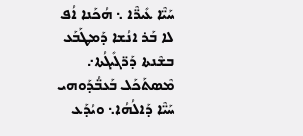ܚܰܝ̈ܶܐ ܥܺܝܪ̈ܶܐ ܆ ܗܳܟܰܢܐ ܐܳܦ ܠܐ ܒܰܪ ܐܢܳܫܐ ܕܰܡܛܰܒܰܥ ܒܫܶܢܬܐ ܕܰܖ̈ܓܺܝܓܳܬܐ܇ ܡܶܣܬܰܟܰܠ ܒܰܥܒ̈ܳܕܰܘܗܝ ܚܰܝ̈ܶܐ ܕܰܐܠܳܗܳܐ܆ ܘܝܳܕܰܥ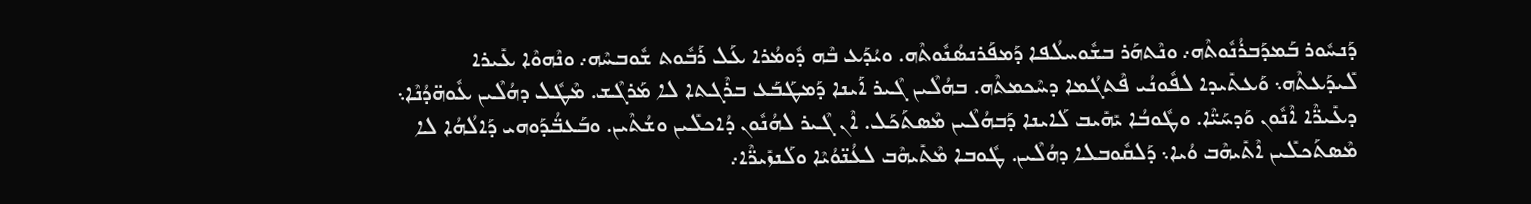ܕܰܢܚܽܘܪ ܒܰܡܕܰܒܪܳܢܽܘܬܶܗ܇ ܘܢܶܬܗܰܪ ܒܫܽܘܚܠܳܦܐ ܕܰܡܦܰܪܢܣܳܢܽܘܬܶܗ. ܘܝܳܕܰܥ ܒܶܗ ܕܽܘܡܳܪܐ ܥܰܠ ܪܰܒܽܘܬ ܫܽܘܒܚܶܗ܇ ܘܢܶܗܘܶܐ ܥܺܝܪܐ ܠܺܝܕܰܥܬܶܗ܆ ܘܰܥܬܺܝܕܐ ܠܦܽܘܢܳܝ ܦܶܬܓܳܡܐ ܕܚܶܟܡܬܶܗ. ܒܗܳܠܶܝܢ ܓܶܝܪ ܐܰܝܢܐ ܕܰܡܛܰܒܰܥ ܒܪܶܓܬܐ ܠܐ ܡܰܪܓܶܫ. ܡܶܛܽܠ ܕܗܳܠܶܝܢ ܥܽܘܗ̈ܕܳܢܶܐ܆ ܕܥܺܝܪ̈ܶܐ ܐܶܢܽܘܢ ܘܰܕܚܰܝ̈ܶܐ. ܘܛܽܘܒܳܐ ܝܺܗܺܝܒ ܠܰܐܝܢܐ ܕܰܒܗܳܠܶܝܢ ܡܶܣܬܰܟܰܠ. ܐܶܢ ܓܶܝܪ ܠܗܳܢܽܘܢ ܕܳܐܟܠܺܝܢ ܘܫܳܬܶܝܢ. ܘܒܰܥܒ̈ܳܕܰܘܗܝ ܕܰܐܠܳܗܳܐ ܠܐ ܡܶܣܬܰܟܠܺܝܢ ܐܶܬܺܝܗܶܒ ܘܳܝܐ܆ ܕܰܠܩܽܘܒܠܐ ܕܗܳܠܶܝܢ. ܛܽܘܒܐ ܡܶܬܺܝܗܶܒ ܠܥܳܢ̈ܘܳܝܶܐ ܘܠܰܢܙܺܝܪ̈ܶܐ܇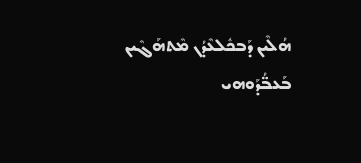ܗܳܠܶܝܢ ܕܰܒܟܽܠܥܶܕܳܢ ܡܶܬܗܰܓܶܝܢ ܒܰܥܒ̈ܳܕܰܘܗܝ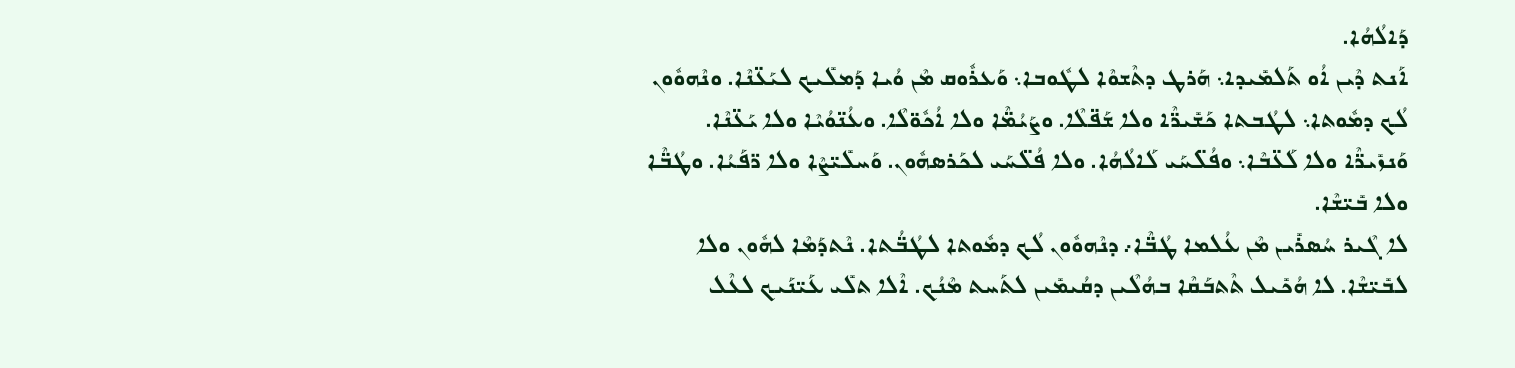ܕܰܐܠܳܗܳܐ.
ܐܰܢܬ ܕܶܝܢ ܐܳܘ ܬܰܠܡܺܝܕܐ܆ ܗܰܪܛ ܕܬܶܫܘܶܐ ܠܛܽܘܒܐ܆ ܘܰܥܪܽܘܩ ܡܶܢ ܘܳܝܐ ܕܰܡܠܺܝܟ ܠܝܰܥ̈ܢܶܐ. ܘܢܶܗܘܽܘܢ ܠܳܟ ܕܡܽܘܬܐ܆ ܠܛܳܒܬܐ ܟܰܫܺܝܪ̈ܶܐ ܘܠܐ ܫܰܦ̈ܠܶܐ. ܘܨܰܝܳܡ̈ܶܐ ܘܠܐ ܐܳܟܽܘ̈ܠܶܐ. ܘܥܳܢ̈ܘܳܝܶܐ ܘܠܐ ܝܰܥ̈ܢܶܐ. ܘܰܢܙܺܝܪ̈ܶܐ ܘܠܐ ܠܰܥ̈ܒܶܐ܆ ܘܦܳܠ̈ܚܰܝ ܠܰܐܠܳܗܳܐ. ܘܠܐ ܦܳܠ̈ܚܰܝ ܠܟܰܪܣܗܽܘܢ. ܘܰܚܠܺܝ̈ܨܶܐ ܘܠܐ ܪ̈ܦܰܝܳܐ. ܘܛܳܒ̈ܶܐ ܘܠܐ ܒܺܝ̈ܫܶܐ.
ܠܐ ܓܶܝܪ ܚܳܣܪܺܝܢ ܡܶܢ ܥܳܠܡܐ ܛܳܒ̈ܶܐ܇ ܕܢܶܗܘܽܘܢ ܠܳܟ ܕܡܽܘܬܐ ܠܛܳܒ̈ܳܬܐ. ܢܶܬܕܰܡܶܐ ܠܗܽܘܢ ܘܠܐ ܠܒܺܝ̈ܫܶܐ. ܠܐ ܗܳܟܺܝܠ ܬܶܬܒܰܩܶܐ ܒܗܳܠܶܝܢ ܕܩܳܝܡܺܝܢ ܠܬܰܚܬ ܡܶܢܳܟ. ܐܶܠܐ ܬܠܺܝ ܥܰܝ̈ܢܰܝܟ ܠܥܶܠ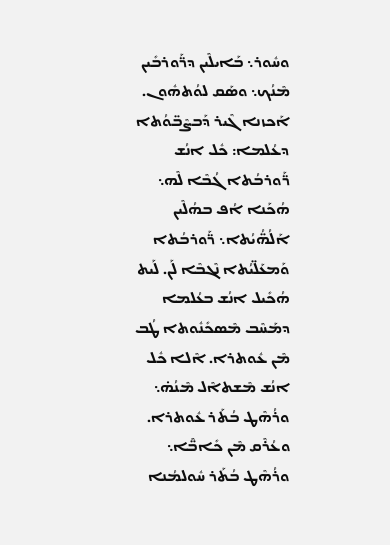ܘܚܽܘܪ܆ ܒܰܐܝܠܶܝܢ ܕܪ̈ܰܘܪܒܺܝܢ ܡܶܢܳܟ܆ ܘܣܰܩ ܠܘܳܬܗܽܘܢ. ܐܰܟܙܢܐ ܓܶܝܪ ܕܰܒܨܶܒ̈ܘܳܬܐ ܕܥܳܠܡܐ: ܟܽܠ ܐܢܳܫ ܪ̈ܰܘܪܒܳܬܐ ܓܳܒܶܐ ܠܶܗ܆ ܗܳܟܰܢܐ ܐܳܦ ܒܗܳܠܶܝܢ ܐܰܠܳܗ̈ܳܝܳܬܐ܆ ܪ̈ܰܘܪܒܳܬܐ ܘܰܡܥܰܠ̈ܝܳܬܐ ܢܶܓܒܶܐ ܠܰܢ. ܠܰܝܬ ܗܳܟܺܝܠ ܐܢܳܫ ܒܥܳܠܡܐ ܕܡܰܚܶܒ ܡܶܣܟܺܢܽܘܬܐ ܛܳܒ ܡܶܢ ܥܽܘܬܪܐ. ܐܶܠܐ ܟܽܠ ܐܢܳܫ ܡܶܫܬܐܶܠ ܡܶܢܳܗ̇܆ ܘܪܳܗܶܛ ܒܳܬܰܪ ܥܽܘܬܪܐ. ܘܥܳܪܶܩ ܡܶܢ ܟܺܐܒ̈ܶܐ܆ ܘܪܳܗܶܛ ܒܳܬܰܪ ܚܽܘܠܡܳܢܐ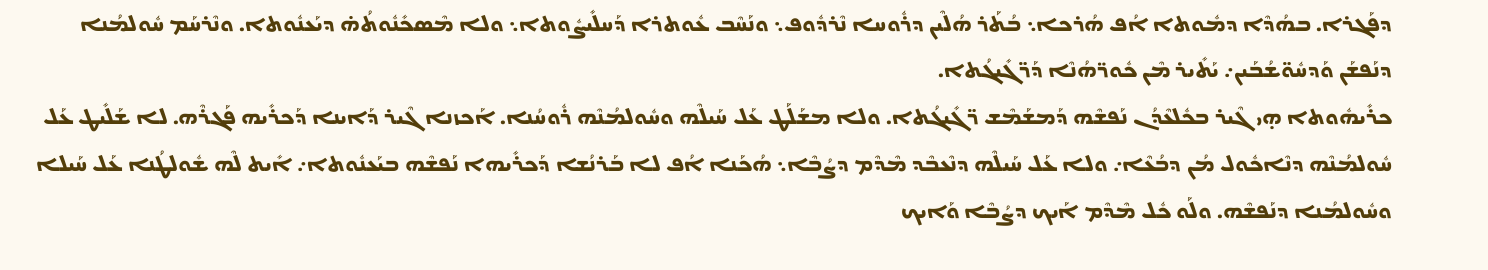ܕܦܰܓܪܐ. ܒܗܳܕܶܐ ܕܡܽܘܬܐ ܐܳܦ ܗܳܪܟܐ܆ ܒܳܬܰܪ ܗܳܠܶܝܢ ܕܪܽܘܚܐ ܢܶܪܕܽܘܦ܆ ܘܢܰܚܶܒ ܥܽܘܬܪܐ ܕܰܚܠܺܝܨܽܘܬܐ܆ ܘܠܐ ܡܶܣܟܺܢܽܘܬܳܗ̇ ܕܝܰܥܢܽܘܬܐ. ܘܢܶܪܚܰܡ ܚܽܘܠܡܳܢܐ ܕܢܰܦܫܰܢ ܘܰܕܚܽܘ̈ܫܳܒܰܝܢ܇ ܝܰܬܺܝܪ ܡܶܢ ܟܽܘܪ̈ܗܳܢܶܐ ܕܰܖ̈ܓܺܝܓܳܬܐ.
ܟܪܺܝܗܽܘܬܐ ܗ̣ܝ ܓܶܝܪ ܒܟܽܠܥܶܕܳܢ ܢܰܦܫܶܗ ܕܰܡܫܰܡܶܫ ܖ̈ܓܺܝܓܳܬܐ. ܘܠܐ ܡܫܰܠܰܛ ܥܰܠ ܚܰܝܠܶܗ ܘܚܽܘܠܡܳܢܶܗ ܪܽܘܚܳܢܐ. ܐܰܟܙܢܐ ܓܶܝܪ ܕܰܐܝܢܐ ܕܰܟܪܺܝܗ ܦܰܓܪܶܗ. ܠܐ ܫܰܠܺܝܛ ܥܰܠ ܚܽܘܠܡܳܢܶܗ ܕܢܶܐܟܽܘܠ ܡܳܢ ܕܒܳܥܶܐ܇ ܘܠܐ ܥܰܠ ܚܰܝܠܶܗ ܕܢܶܥܒܶܕ ܡܶܕܶܡ ܕܨܳܒܶܐ܆ ܗܳܟܰܢܐ ܐܳܦ ܠܐ ܒܰܪܢܳܫܐ ܕܰܟܪܺܝܗܐ ܢܰܦܫܶܗ ܒܝܰܥܢܽܘܬܐ܇ ܐܺܝܬ ܠܶܗ ܫܽܘܠܛܳܢܐ ܥܰܠ ܚܰܝܠܐ ܘܚܽܘܠܡܳܢܐ ܕܢܰܦܫܶܗ. ܘܠܰܘ ܟܽܠ ܡܶܕܶܡ ܐܰܝܟ ܕܨܳܒܶܐ ܘܰܐܝܟ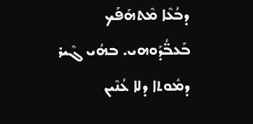ܕܒܳܥܶܐ ܡܶܬܗܰܦܰܟ ܒܰܥܒ̈ܳܕܰܘܗܝ. ܒܗܳܝ ܓܶܝܪ ܕܡܽܘܬܐ ܕܠܐ ܥܳܢܶܝܢ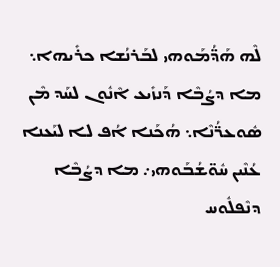ܠܶܗ ܗܰܕ̈ܳܡܰܘܗܝ ܠܒܰܪܢܳܫܐ ܟܪܺܝܗܐ܆ ܡܐ ܕܨܳܒܶܐ ܕܰܢܙܺܝܥ ܐܶܢܽܘܢ ܠܚܰܕ ܡܶܢ ܣܽܘܥܪ̈ܳܢܶܐ܆ ܗܳܟܰܢܐ ܐܳܦ ܠܐ ܠܝܰܥܢܐ ܥܳܢܶܝܢ ܚܽܘ̈ܫܳܒܰܘܗܝ܇ ܡܐ ܕܨܳܒܶܐ ܕܢܶܦܠܽܘܚ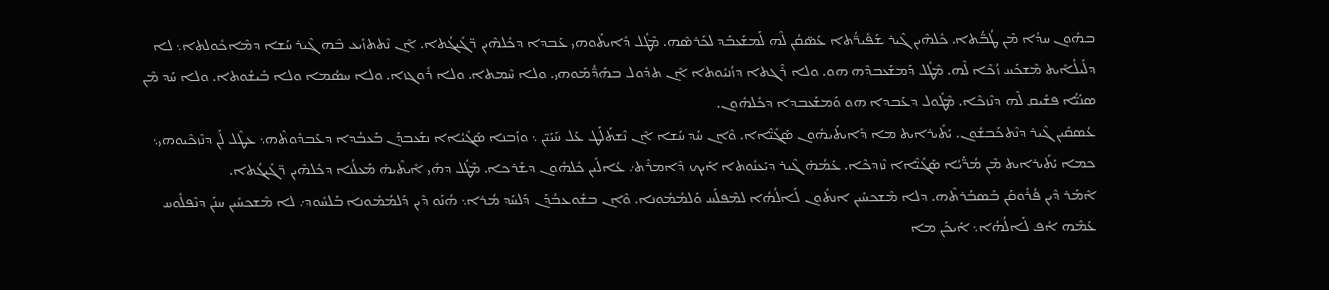ܒܗܽܘܢ ܚܕܳܐ ܡܶܢ ܛܳܒ̈ܳܬܐ. ܟܽܠܗܶܝܢ ܓܶܝܪ ܫܰܦܺܝܪ̈ܳܬܐ ܥܰܣ̈ܩܳܢ ܠܶܗ ܠܰܡܫܰܥܒܰܕ ܠܟܰܪܣܶܗ. ܡܶܛܽܠ ܕܺܐܝܬܰܘܗܝ ܥܰܒܕܐ ܕܟܽܠܗܶܝܢ ܖ̈ܓܺܝܓܳܬܐ. ܐܶܢ ܢܶܬܬܙܺܝܥ ܒܶܗ ܓܶܝܪ ܚܰܫܐ ܕܡܶܐܟܽܘܠܬܐ܆ ܠܐ ܕܠܺܝܠܳܐܺܝܬ ܡܶܫܟܰܚ ܙܳܟܶܐ ܠܶܗ. ܡܶܛܽܠ ܕܰܡܫܰܥܒܕܶܗ ܗܘ. ܘܠܐ ܪܶܓܬܐ ܕܙܳܢܝܽܘܬܐ ܐܶܢ ܬܕܽܘܠ ܒܗܰܕ̈ܳܡܰܘܗܝ. ܘܠܐ ܚܶܡܬܐ. ܘܠܐ ܪܽܘܓܙܐ. ܘܠܐ ܚܣܳܡܐ ܘܠܐ ܒܺܝܫܽܘܬܐ. ܘܠܐ ܚܰܕ ܡܶܢ ܣܢܰܝ̈ܳܐ ܦܫܺܝܩ ܠܶܗ ܕܢܶܙܟܶܐ. ܡܶܛܽܘܠ ܕܥܰܒܕܐ ܗܘ ܘܰܡܫܰܥܒܕܐ ܕܟܽܠܗܽܘܢ.
ܥܳܣܩܺܝܢ ܓܶܝܪ ܕܢܶܬܟܰܒܫܽܘܢ. ܝܰܬܺܝܪܐܝܬ ܡܐ ܕܺܐܝܬܰܝܗܽܘܢ ܣܰܓܺܝ̈ܶܐܐ. ܘܶܐܢ ܚܰܕ ܚܰܫܐ ܐܶܢ ܢܶܫܬܰܠܰܛ ܥܰܠ ܚܰܝܰܝ̈ܢ ܆ ܘܙܰܒܢܐ ܣܰܓܺܝܳܐܐ ܢܫܰܥܒܕܰܢ ܒܰܥܒܳܕܐ ܕܥܰܒܕܽܘܬܶܗ܆ ܥܛܶܠ ܠܰܢ ܕܢܶܙܟܶܝܘܗܝ܆ ܟܡܐ ܝܰܬܺܝܪܐܝܬ ܡܶܢ ܡܳܖ̈ܰܝܳܐ ܣܰܓܺܝ̈ܶܐܐ ܢܶܙܕܟܶܐ. ܥܰܡܳܗ̇ ܓܶܝܪ ܕܝܰܥܢܽܘܬܐ ܐܰܝܟ ܕܶܐܡܪܶܬ܇ ܥܳܐܠܺܝܢ ܟܽܠܗܽܘܢ ܕܫܰܪܟܐ. ܡܶܛܽܠ ܕܗܺܝ ܐܺܝܬܶܝܗ̇ ܡܰܥܠܳܢܐ ܕܟܽܠܗܶܝܢ ܖ̈ܓܺܝܓܳܬܐ.
ܐܶܡܰܪ ܕܶܝܢ ܦܳܪܽܘܩܰܢ ܒܰܣܒܰܪܬܶܗ. ܕܠܐ ܡܶܫܟܚܺܝܢ ܐܢܬܽܘܢ ܠܰܐܠܳܗܳܐ ܠܡܶܦܠܰܚ ܘܰܠܡܳܡܽܘܢܐ. ܘܶܐܢ ܒܫܽܘܥܒܳܕܰܢ ܕܰܠܚܰܕ ܡܳܪܐ܆ ܗܳܢܰܘ ܕܶܝܢ ܕܰܠܡܳܡܽܘܢܐ ܒܰܠܚܽܘܕ܇ ܠܐ ܡܶܫܟܚܺܝܢ ܚܢܰܢ ܕܢܶܦܠܽܘܚ ܥܰܡܶܗ ܐܳܦ ܠܰܐܠܳܗܳܐ܆ ܐܰܝܟܰܢ ܡܐ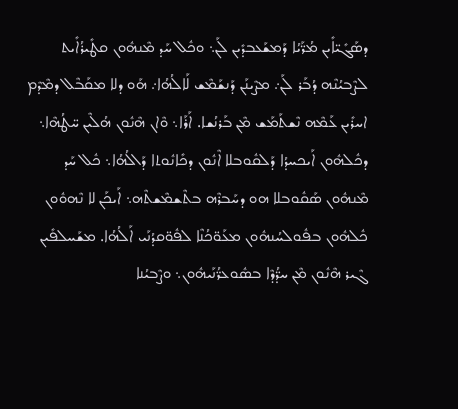ܕܣܰܓܺܝ̈ܐܺܝܢ ܡܳܖ̈ܰܝܳܐ ܕܰܡܫܰܥܒܕܺܝܢ ܠܰܢ܆ ܘܟܽܠ ܚܰܕ ܡܶܢܗܽܘܢ ܩܛܺܝܪܳܐܺܝܬ ܠܨܶܒܝܳܢܶܗ ܕܳܒܰܪ ܠܰܢ܇ ܡܨܶܝܢܰܢ ܕܰܢܫܰܡܶܫ ܠܰܐܠܳܗܳܐ܇ ܗܰܘ ܕܠܐ ܡܩܰܒܶܠ ܕܡܶܕܶܡ ܐܚܪܺܝܢ ܥܰܡܶܗ ܢܶܫܬܰܡܰܫ ܡܶܢ ܒܰܪܢܳܫܐ. ܐܰܪܰܐ܆ ܘܶܐܢ ܗܶܢܽܘܢ ܗܳܠܶܝܢ ܚ̈ܛܳܗܶܐ܆ ܕܟܽܠܗܽܘܢ ܐܰܝܟܚܕܳܐ ܕܰܠܩܽܘܒܠܐ ܐܶܢܽܘܢ ܕܟܺܐܢܽܘܬܐ ܕܰܐܠܳܗܳܐ܆ ܟܽܠ ܚܰܕ ܡܶܢܗܽܘܢ ܣܰܩܽܘܒܠܐ ܗܘ ܕܚܰܒܪܶܗ ܒܬܶܫܡܶܫܬܶܗ܆ ܐܰܝܟܰܢ ܠܐ ܢܶܗܘܽܘܢ ܟܽܠܗܽܘܢ ܒܦܽܘܠܚܳܢܗܽܘܢ ܡܥܰܘ̈ܟܳܢܶܐ ܠܦܽܘ̈ܩܕܳܢܰܝ ܐܰܠܳܗܳܐ. ܡܫܰܚܠܦܺܝܢ ܓܶܝܪ ܗܶܢܽܘܢ ܡܶܢ ܚܕ̈ܳܕܶܐ ܒܣܽܘܥܪ̈ܳܢܰܝܗܽܘܢ܆ ܘܨܶܒܝܳܢܐ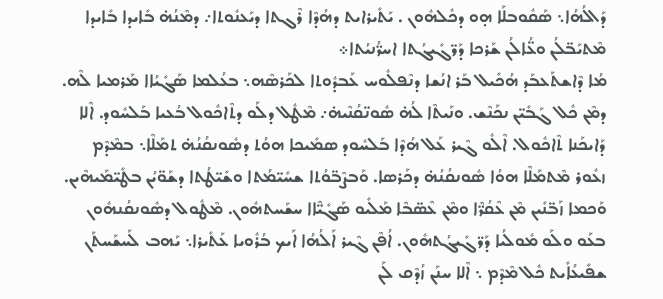ܕܰܐܠܳܗܳܐ܆ ܣܰܩܽܘܒܠܰܐ ܗ̣ܘ ܕܟܽܠܗܽܘܢ . ܝܰܬܺܝܪܐܝܬ ܕܗܳܕܶܐ ܪܶܓܬܐ ܕܝܰܥܢܽܘܬܐ܇ ܕܡܶܢܳܗ̇ ܒܺܐܝܕܐ ܒܺܐܝܕܐ ܡܶܬܝܰܒ̈ܠܳܢ ܘܥ̈ܳܐܠܳܢ ܫܰܪܟܐ ܕܰܖ̈ܓܺܝܓܳܬܐ ܐܚܪ̈ܳܢܝܳܬܐ܀
ܡܳܐ ܕܶܐܫܬܰܥܒܰܕ ܗܳܟܺܝܠ ܒܰܪ ܐܢܳܫܐ ܕܢܶܦܠܽܘܚ ܥܰܒܕܽܘܬܐ ܠܟܰܪܣܶܗ܆ ܒܥܳܠܡܐ ܣܰܓܺܝܳܐܐ ܡܰܪܡܝܐ ܠܶܗ. ܕܡܶܢ ܟܽܠ ܓܰܒܺܝ̈ܢ ܢܟܰܢܶܫ. ܘܢܰܝܬܶܐ ܠܳܗ̇ ܣܽܘܢ̈ܩܳܢܶܝܗ̇܇ ܡܶܛܽܠ ܕܠܰܘ ܕܬܶܐܟܽܘܠ ܒܳܥܝܐ ܒܰܠܚܽܘܕ. ܐܶܠܐ ܕܰܐܝܟܰܢܐ ܬܶܐܟܽܘܠ. ܐܶܠܽܘ ܓܶܝܪ ܥܰܠ ܗܳܕܶܐ ܒܰܠܚܽܘܕ ܣܡܺܝܟܐ ܗܘܳܬ ܕܣܽܘܢܩܳܢܳܗ̇ ܬܡܰܠܶܐ܆ ܒܡܶܕܶܡ ܙܥܽܘܪ ܡܶܬܡܰܠܶܐ ܗܘܳܐ ܣܽܘܢܩܳܢܳܗ̇ ܕܟܰܪܣܐ. ܘܰܒܨܶܒ̈ܘܳܬܐ ܫܚܺܝ̈ܡܳܬܐ ܘܫܺܝ̈ܛܳܬܐ ܕܫܰܘ̈ܝܳܢ ܒܛܺܝ̈ܡܰܝܗܶܝܢ. ܘܰܟܡܐ ܙܰܒ̈ܢܺܝܢ ܡܶܢ ܥܶܩܳܪ̈ܶܐ ܘܡܶܢ ܥܶܣ̈ܒܶܐ ܡܰܠܺܝܘ ܣܰܓܺܝ̈ܶܐܐ ܚܫܰܚܬܗܽܘܢ. ܡܶܛܽܘܠ ܕܣܽܘܢܩܳܢܗܽܘܢ ܒܥܰܘ ܘܠܰܘ ܡܽܘܠܳܝܐ ܕܰܪ̈ܓܺܝܓܳܬܗܽܘܢ. ܐܳܦܶܢ ܓܶܝܪ ܐܰܠܳܗܳܐ ܐܰܝܟ ܒܳܪܽܘܝܐ ܥܰܬܺܝܪܐ܆ ܝܰܗܒ ܠܰܚܫܰܚܬܰܢ ܫܦܺܝܥܳܐܺܝܬ ܟܽܠ ܡܶܕܶܡ ܆ ܐܶܠܐ ܚܢܰܢ ܙܳܕܶܩ ܠܰܢ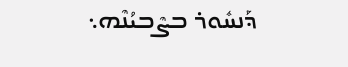ܕܰܢܚܽܘܪ ܒܨܶܒܝܳܢܶܗ܆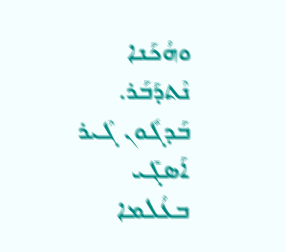ܘܗܳܟܰܢܐ ܢܶܬܕܰܒܰܪ. ܒܰܕܓܽܘܢ ܓܶܝܪ ܐܰܣܓܺܝ ܒܥܳܠܡܐ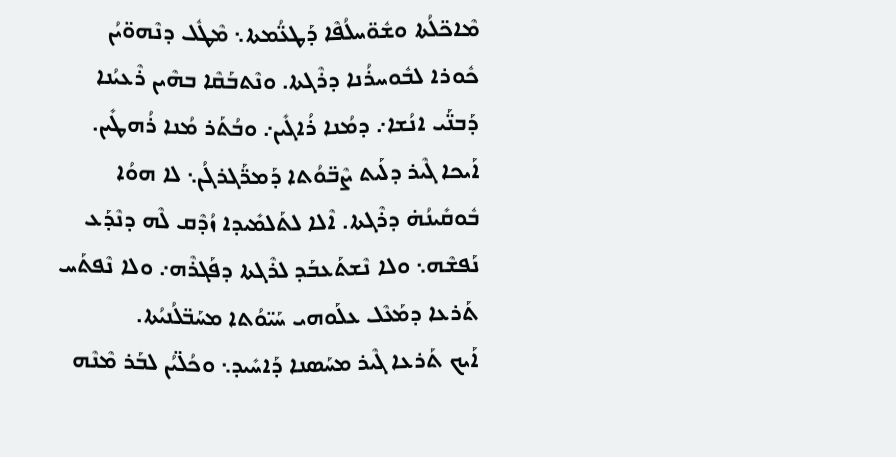ܡܶܐܟ̈ܠܳܬܐ ܘܫܽܘ̈ܚܠܳܦܶܐ ܕܰܛܥ̈ܳܡܬܐ܆ ܡܶܛܽܠ ܕܢܶܗܘ̈ܝܳܢ ܟܽܘܪܐ ܠܒܽܘܚܪܳܢܐ ܕܪܶܓܬܐ. ܘܢܶܬܒܰܩܶܐ ܒܗܶܝܢ ܪܶܥܝܳܢܐ ܕܰܒܢ̈ܰܝ ܐܢܳܫܐ܇ ܕܡܳܢܐ ܪܳܐܓܺܝܢ܇ ܘܒܳܬܰܪ ܡܳܢܐ ܪܳܗܛܺܝܢ. ܐܰܝܟܐ ܓܶܝܪ ܕܠܰܝܬ ܨܶܒ̈ܘܳܬܐ ܕܰܡܪ̈ܰܓܪܓܳܢ܆ ܠܐ ܗܘܳܐ ܒܽܘܩܺܝܢܳܗ̇ ܕܪܶܓܬܐ. ܐܶܠܐ ܠܬܰܠܡܺܝܕܐ ܙܳܕܶܩ ܠܶܗ ܕܢܶܕܰܥ ܢܰܦܫܶܗ܆ ܘܠܐ ܢܶܫܬܰܥܒܰܕ ܠܪܶܓܬܐ ܕܦܰܓܪܶܗ܇ ܘܠܐ ܢܶܦܬܰܚ ܬܰܪܥܐ ܕܡܰܥܶܠ ܥܠܰܘܗܝ ܚܰܝ̈ܘܳܬܐ ܡܚܰܒ̈ܠܳܢܝܳܬܐ.
ܐܰܝܟ ܬܰܪܥܐ ܓܶܝܪ ܡܚܰܣܢܐ ܕܰܐܚܺܝܕ܆ ܘܟܳܠ̈ܝܳܢ ܠܒܰܪ ܡܶܢܶܗ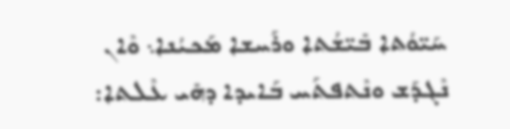ܚܰܝ̈ܘܳܬܐ ܒܺܝ̈ܫܳܬܐ ܘܪܰܚܫܐ ܡܰܟܝܳܢܐ܆ ܘܶܐܢ ܢܶܓܕܰܫ ܘܢܶܬܦܬܰܚ ܒܰܐܝܕܐ ܕܗܺܝ ܥܶܠܬܐ: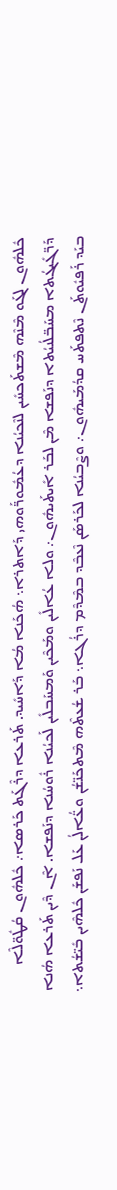ܟܽܠܗܽܘܢ ܠܓܰܘ ܡܶܢܶܗ ܡܶܫܬܰܟܚܺܝܢ ܠܢܶܟܝܳܢܐ ܕܥܳܡܽܘܪ̈ܰܘܗܝ ܕܰܐܬܪܐ܆ ܗܳܟܰܢܐ ܡܳܐ ܕܰܐܚܺܝܕ. ܬܰܪܥܐ ܕܪܶܓܰܬ ܟܰܪܣܐ܇ ܟܽܠܗܽܘܢ ܩܳܛܽܘ̈ܠܶܐ ܕܰܖ̈ܓܺܝܓܳܬܐ ܡܚܰܒ̈ܠܳܢܝܳܬܐ ܕܢܰܦܫܐ ܡܶܢ ܠܒܰܪ ܐܺܝܬܰܝܗܽܘܢ܇ ܘܠܐ ܥܳܐܠܺܝܢ ܘܡܰܟܶܝܢ ܘܰܡܚܰܒܠܺܝܢ ܠܰܟܝܳܢܐ ܪܽܘܚܳܢܐ ܕܢܰܦܫܐ. ܐܶܢ ܕܶܝܢ ܬܰܪܥܐ ܗܳܢܐ ܒܝܰܕ ܪܰܦܝܽܘܬܰܢ ܢܶܬܦܬܰܚ ܩܕܳܡܰܝܗܽܘܢ܇ ܘܨܶܒܝܳܢܐ ܠܟܰܪܣܰܢ ܢܶܥܒܶܕ ܒܡܶܕܶܡ ܕܪܳܓܐ܆ ܒܰܪ ܫܳܥܬܶܗ ܡܶܬܟܰܢ̈ܫܳܢ ܘܥ̈ܳܐܠܳܢ ܥܰܠ ܢܰܦܫܰܢ ܟܽܠܗܶܝܢ ܒܺܝ̈ܫܳܬܐ܆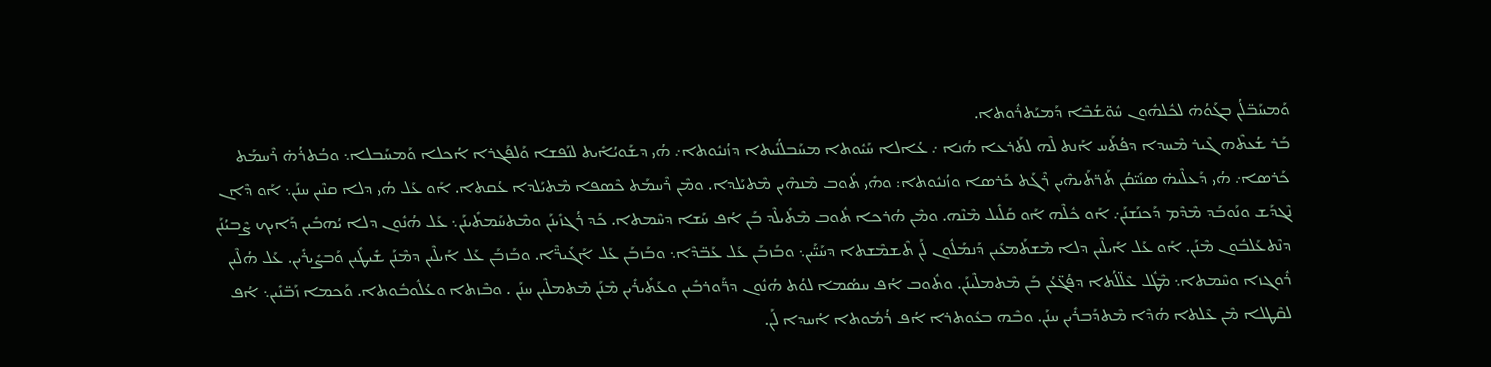ܘܰܡܚܰܒ̈ܠܳܢ ܒܓܰܘܳܗ̇ ܠܟܽܠܗܽܘܢ ܚܽܘ̈ܫܳܒܶܐ ܕܰܡܝܰܬܪܽܘܬܐ.
ܒܰܪ ܫܳܥܬܶܗ ܓܶܝܪ ܡܶܚܕܐ ܕܦܳܬܰܚ ܐܰܢܬ ܠܶܗ ܠܬܰܪܥܐ ܗܳܢܐ ܇ ܥܳܐܠܐ ܚܰܝܽܘܬܐ ܡܚܰܒܠܳܢܺܝܬܐ ܕܙܳܢܝܽܘܬܐ܇ ܗܳܝ ܕܫܰܘܝܳܐܺܝܬ ܠܢܰܦܫܐ ܘܰܠܦܰܓܪܐ ܐܳܟܠܐ ܘܰܡܚܰܒܠܐ܆ ܘܒܳܬܪܳܗ̇ ܪܶܚܡܰܬ ܟܰܪܣܐ܇ ܗܳܝ ܕܰܥܠܶܝܗ̇ ܣܢܺܝ̈ܩܳܢ ܬܰܪ̈ܬܰܝܗܶܝܢ ܪܶܓܰܬ ܟܰܪܣܐ ܘܙܳܢܝܽܘܬܐ: ܘܗܺܝ ܬܽܘܒ ܡܶܢܗܶܝܢ ܡܶܬܝܰܠܕܐ. ܘܡܶܢ ܪܶܚܡܰܬ ܟܶܣܦܐ ܡܶܬܝܰܠܕܐ ܥܳܩܬܐ. ܐܰܘ ܥܰܠ ܗܳܝ ܕܠܐ ܩܢܶܝܢ ܚܢܰܢ܆ ܐܰܘ ܕܶܐܢ ܢܶܓܕܰܫ ܘܢܰܘܒܰܕ ܡܶܕܶܡ ܕܰܟܢܰܫܢܰܢ܇ ܐܰܘ ܟܽܠܶܗ ܐܰܘ ܩܰܠܺܝܠ ܡܶܢܶܗ. ܘܡܶܢ ܗܳܪܟܐ ܬܽܘܒ ܡܶܬܺܝܠܶܕ ܒܰܢ ܐܳܦ ܚܰܫܐ ܕܚܶܡܬܐ. ܟܰܕ ܪܳܓܙܺܝܢܰܢ ܘܡܶܬܚܰܡܬܺܝܢܰܢ܆ ܥܰܠ ܗܳܢܽܘܢ ܕܠܐ ܝܳܗܒܺܝܢ ܕܰܐܝܟ ܨܶܒܝܳܢܰܢ ܕܢܶܬܥܰܠܒܽܘܢ ܡܶܢܰܢ. ܐܰܘ ܥܰܠ ܐܰܝܠܶܝܢ ܕܠܐ ܡܶܫܬܰܡܥܺܝܢ ܕܰܢܡܰܠܽܘܢ ܠܰܢ ܬܶܫܡܶܫܬܐ ܕܚܰܝ̈ܰܝܢ܆ ܘܒܰܙܒܰܢ ܥܰܠ ܥܰܒ̈ܕܶܐ܆ ܘܒܰܙܒܰܢ ܥܰܠ ܐܰܓܺܝܖ̈ܶܐ. ܘܒܰܙܒܰܢ ܥܰܠ ܐܰܝܠܶܝܢ ܕܡܶܢܰܢ ܫܺܝܛܺܝܢ ܘܰܒܨܺܝܪܺܝܢ. ܥܰܠ ܗܳܠܶܝܢ ܪܽܘܓܙܐ ܘܚܶܡܬܐ܆ ܡܶܛܽܠ ܥܶܠ̈ܠܳܬܐ ܕܦܳܓ̈ܥܳܢ ܒܰܢ ܡܶܬܡܠܶܝܢܰܢ. ܘܬܽܘܒ ܐܳܦ ܚܣܳܡܐ ܠܘܳܬ ܗܳܢܽܘܢ ܕܪ̈ܰܘܪܒܺܝܢ ܘܥܰܬܺܝܪܺܝܢ ܡܶܢܰܢ ܡܶܬܡܠܶܝܢ ܚܢܰܢ . ܘܒܶܙܬܐ ܘܥܳܠܽܘܒܽܘܬܐ. ܘܰܟܡܐ ܙܰܒ̈ܢܺܝܢ܆ ܐܳܦ ܠܩܶܛܠܐ ܡܶܢ ܥܶܠܬܐ ܗܳܕܶܐ ܡܶܬܕܰܒܪܺܝܢ ܚܢܰܢ. ܘܒܶܗ ܒܥܽܘܬܪܐ ܐܳܦ ܪܳܡܽܘܬܐ ܐܳܚܕܐ ܠܰܢ.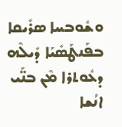ܘܫܽܘܒܚܐ ܣܪܺܝܩܐ ܒܦܰܢܛܰܣܺܝܰܐ ܕܺܝܠܶܗ ܕܥܽܘܬܪܐ ܡܶܢ ܒܢ̈ܰܝ ܐܢܳܫܐ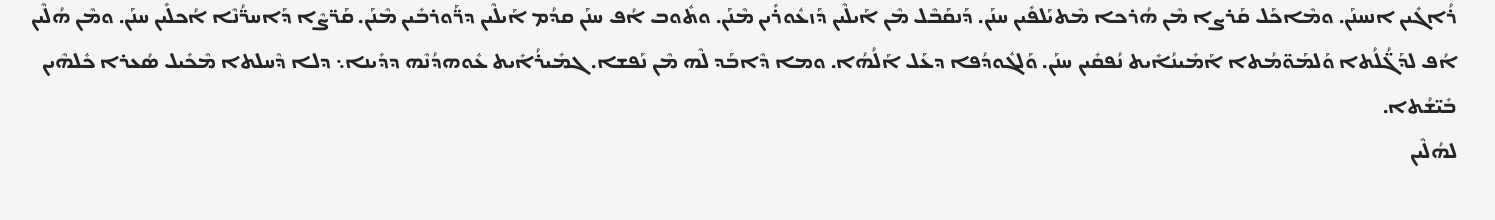ܪܳܐܓܺܝܢ ܐܢܚܢܰܢ. ܘܡܶܐܟܰܠ ܩܰܪܨܐ ܡܶܢ ܗܳܪܟܐ ܡܶܬܝܰܠܦܺܝܢ ܚܢܰܢ. ܕܰܢܩܰܒܶܠ ܡܶܢ ܐܰܝܠܶܝܢ ܕܰܙܥܽܘܪܺܝܢ ܡܶܢܰܢ. ܘܬܽܘܒ ܐܳܦ ܚܢܰܢ ܩܕܳܡ ܐܰܝܠܶܝܢ ܕܪ̈ܰܘܪܒܺܝܢ ܡܶܢܰܢ. ܩܰܪ̈ܨܶܐ ܕܰܐܚܪ̈ܳܢܶܐ ܐܳܟܠܺܝܢ ܚܢܰܢ. ܘܡܶܢ ܗܳܠܶܝܢ ܐܳܦ ܠܕܰܓ̈ܳܠܳܬܐ ܘܰܠܡܰܘ̈ܡܳܬܐ ܐܰܡܺܝܢܳܐܺܝܬ ܢܳܦܩܺܝܢ ܚܢܰܢ. ܘܰܠܓܽܘܕܳܦܐ ܕܥܰܠ ܐܰܠܳܗܳܐ. ܘܡܐ ܕܶܐܒܰܕ ܠܶܗ ܡܶܢ ܢܰܦܫܐ. ܓܡܺܝܪܳܐܺܝܬ ܥܽܘܗܕܳܢܶܗ ܕܕܺܝܢܐ܆ ܕܠܐ ܕܶܚܠܬܐ ܡܶܟܺܝܠ ܣܳܥܪܐ ܟܽܠܗܶܝܢ ܒܺܝ̈ܫܳܬܐ.
ܠܗܳܠܶܝܢ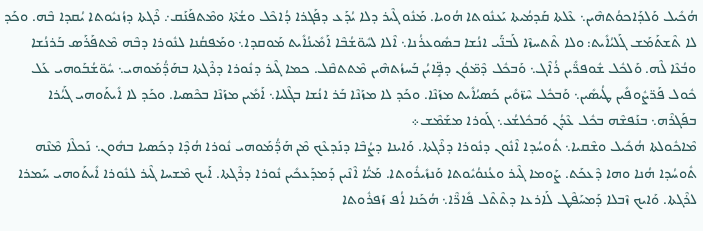ܗܳܟܺܝܠ ܘܰܠܕܰܐܟܘܳܬܗܶܝܢ܆ ܥܶܠܬܐ ܩܰܕܡܳܝܬܐ ܝܰܥܢܽܘܬܐ ܗܳܘܝܐ. ܡܰܢܽܘ ܓܶܝܪ ܕܠܐ ܝܳܕܰܥ ܕܦܰܓܪܐ ܕܳܐܟܶܠ ܘܫܳܬܶܐ ܘܡܶܬܦܰܢܰܩ܇ ܪܶܓܬܐ ܕܙܳܢܝܽܘܬܐ ܝܳܩܕܐ ܒܶܗ. ܘܟܰܕ ܠܐ ܬܶܫܬܰܡܰܫ ܓܰܠܝܳܐܺܝܬ: ܘܠܐ ܬܶܬܚܙܶܐ ܠܰܒܢ̈ܰܝ ܐܢܳܫܐ ܒܣܽܘܥܪܳܢܐ܆ ܐܶܠܐ ܠܚܽܘ̈ܫܳܒܶܐ ܐܰܡܺܝܢܳܐܺܝܬ ܡܰܘܩܕܐ܆ ܘܡܰܦܩܳܢܐ ܠܢܽܘܪܐ ܕܒܶܗ ܡܶܬܦܰܪܰܣ ܒܰܪܢܳܫܐ ܘܒܳܥܶܐ ܠܶܗ. ܘܰܠܟܽܠ ܫܽܘܦܪ̈ܺܝܢ ܪܳܐܶܓ܆ ܘܰܒܟܽܠ ܕܶܡ̈ܘܳܢ ܕܦܱ̈ܐܝܳܢ ܒܰܚܙܳܬܗܶܝܢ ܡܶܬܬܩܶܠ. ܟܡܐ ܓܶܝܪ ܕܢܽܘܪܐ ܕܪܶܓܬܐ ܒܗܰܕ̈ܳܡܰܘܗܝ܆ ܚܽܘ̈ܫܳܒܰܘܗܝ ܥܰܠ ܟܽܘܠ ܦܰܪ̈ܨܽܘܦܺܝܢ ܛܳܝܣܺܝܢ܆ ܘܰܒܟܽܠ ܚܶܙ̈ܘܺܝܢ ܟܰܣܝܳܐܺܝܬ ܡܙܰܢܶܐ. ܘܟܰܕ ܠܐ ܡܙܰܢܶܐ ܒܰܪ ܐܢܳܫܐ ܒܓܶܠܝܐ܆ ܐܰܡܺܝܢ ܡܙܰܢܶܐ ܒܟܶܣܝܐ. ܘܟܰܕ ܠܐ ܐܺܝܬܰܘܗܝ ܓܰܝܳܪܐ ܒܦܰܓܪܶܗ܆ ܒܢܰܦܫܶܗ ܒܟܽܠ ܥܶܕܳܢ ܘܰܒܟܽܠܫܳܥ܆ ܓܰܘܪܐ ܡܫܰܡܶܫ܀
ܡܶܐܟܽܘܠܬܐ ܗܳܟܺܝܠ ܘܫܶܩܝܐ܆ ܬܽܘܚܳܕܐ ܐܶܢܽܘܢ ܕܢܽܘܪܐ ܕܪܶܓܬܐ. ܘܰܐܝܢܐ ܕܨܳܒܶܐ ܕܢܰܕܥܶܟ ܡܶܢ ܗܰܕ̈ܳܡܰܘܗܝ ܢܽܘܪܐ ܗܳܕܶܐ ܕܟܰܣܝܐ ܒܗܽܘܢ܆ ܢܰܟܠܶܐ ܡܶܢܶܗ ܬܽܘܚܳܕܐ ܗܳܢܐ ܘܗܐ ܕܶܥܟܰܬ. ܨܰܘܡܐ ܓܶܝܪ ܘܥܳܢܘܳܝܽܘܬܐ ܘܰܢܙܺܝܪܽܘܬܐ. ܡܰܝ̈ܳܐ ܐܶܢܶܝܢ ܕܰܡܕܰܥܟܺܝܢ ܢܽܘܪܐ ܕܪܶܓܬܐ. ܐܰܝܟ ܡܶܫܚܐ ܓܶܝܪ ܠܢܽܘܪܐ ܐܺܝܬܰܘܗܝ ܚܰܡܪܐ ܠܪܶܓܬܐ. ܘܰܐܝܟ ܙܶܒܠܐ ܕܰܡܚܰܦܶܛ ܠܰܐܪܥܐ ܕܬܶܬܶܠ ܦܺܐܪ̈ܶܐ܆ ܗܳܟܰܢܐ ܐܳܦ ܙܰܦܪܽܘܬܐ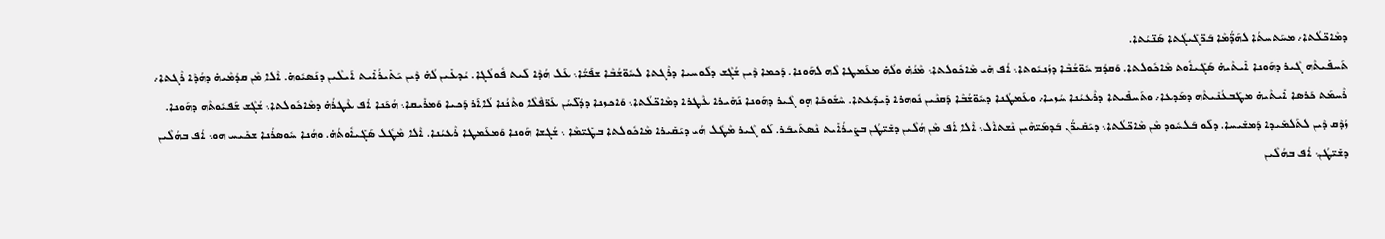ܕܡܶܐܟ̈ܠܳܬܐ܇ ܡܚܰܬܚܬܳܐ ܠܗܰܕ̈ܳܡܶܐ ܒܰܖ̈ܓܺܝܓܳܬܐ ܣܰܢ̈ܝܳܬܐ.
ܬܰܚܦܺܝܬܶܗ ܓܶܝܪ ܕܗܰܘܢܐ ܐܺܝܬܶܝܗ̇ ܣܰܓܺܝܐܽܘܬ ܡܶܐܟܽܘܠܬܐ. ܘܰܩܕܳܡ ܚܽܘ̈ܫܳܒܶܐ ܕܙܳܢܝܽܘܬܐ܆ ܐܳܦ ܗܺܝ ܡܶܐܟܽܘܠܬܐ܆ ܡܶܢܳܗ̇ ܘܠܳܗ̇ ܡܥܰܡܛܐ ܠܶܗ ܠܗܰܘܢܐ. ܕܰܟܡܐ ܕܶܝܢ ܫܳܓܶܫ ܕܠܽܘܚܝܐ ܕܪܶܓܬܐ ܠܚܽܘ̈ܫܳܒܶܐ ܫܦܰܝ̈ܳܐ܆ ܥܰܠ ܗܳܕܶܐ ܠܰܝܬ ܦܽܘܠܳܓܐ. ܝܳܕܥܺܝܢ ܠܳܗ̇ ܕܶܝܢ ܝܰܬܺܝܪܳܐܺܝܬ ܐܰܝܠܶܝܢ ܕܢܰܣܝܽܘܗ̇. ܐܶܠܐ ܡܶܢ ܩܕܳܡܶܝܗ̇ ܕܗܳܕܶܐ ܪܶܓܬܐ܇ ܪܶܚܡܰܬ ܟܰܪܣܐ ܐܺܝܬܶܝܗ̇ ܡܛܰܒܥܳܢܺܝܬܶܗ ܕܡܰܕܥܐ܇ ܘܬܰܚܦܺܝܬܐ ܕܪܶܥܝܳܢܐ ܚܳܙܝܐ܇ ܘܥܰܡܛܳܢܐ ܕܚܽܘ̈ܫܳܒܶܐ ܕܰܩܢܶܝܢ ܢܽܘܗܪܐ ܕܺܝܕܰܥܬܐ. ܚܶܫܽܘܟܰܐ ܗ̣ܘ ܓܶܝܪ ܕܗܰܘܢܐ ܢܰܗܺܝܪܐ ܥܶܛܪܐ ܕܡܶܐܟ̈ܠܳܬܐ܆ ܘܰܐܟܙܢܐ ܕܕܳܠ̈ܚܳܢ ܥܰܪ̈ܦܶܠܶܐ ܘܬܶܢܳܢܐ ܠܳܐܐܰܪ ܕܰܟܝܐ ܘܰܡܪܺܝܩܐ܆ ܗܳܟܰܢܐ ܐܳܦ ܥܶܛܪܳܗ̇ ܕܡܶܐܟܽܘܠܬܐ܆ ܫܳܓܶܫ ܫܰܦܝܽܘܬܶܗ ܕܗܰܘܢܐ.
ܙܳܕܶܩ ܕܶܝܢ ܠܬܰܠܡܺܝܕܐ ܕܰܡܫܺܝܚܐ. ܕܠܰܘ ܒܰܠܚܽܘܕ ܡܶܢ ܡܶܐܟ̈ܠܳܬܐ܆ ܕܝܰܩܺܝܖ̈ܳܢ ܒܰܕܡܰܝ̈ܗܶܝܢ ܢܶܫܬܐܶܠ܆ ܐܶܠܐ ܐܳܦ ܡܶܢ ܗܳܠܶܝܢ ܕܫܺܝ̈ܛܳܢ ܒܨܺܝܪܳܐܺܝܬ ܢܶܣܬܰܝܒܰܪ. ܠܰܘ ܓܶܝܪ ܡܶܛܽܠ ܗܳܝ ܕܝܰܩܺܝܪܐ ܡܶܐܟܽܘܠܬܐ ܒܛܺܝ̈ܡܶܐ ܆ ܫܳܓܫܐ ܗܰܘܢܐ ܘܰܡܥܰܡܛܐ ܪܶܥܝܳܢܐ. ܐܶܠܐ ܡܶܛܽܠ ܣܰܓܺܝܐܽܘܬܳܗ̇. ܘܗܳܢܐ ܚܽܘܣܪܳܢܐ ܫܟܺܝܚ ܗܘ܆ ܐܳܦ ܒܗܳܠܶܝܢ ܕܫܺܝ̈ܛܳܢ܆ ܐܳܦ ܒܗܳܠܶܝܢ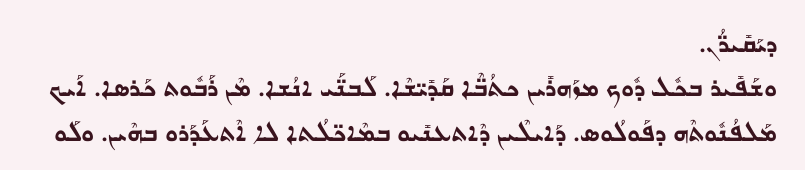ܕܝܰܩܺܝܖ̈ܳܢ.
ܘܫܰܦܺܝܪ ܒܟܽܠ ܕܽܘܟ ܡܙܰܗܪܺܝܢ ܟܬܳܒ̈ܶܐ ܩܰܕܺܝ̈ܫܶܐ. ܠܰܒܢ̈ܰܝ ܐܢܳܫܐ. ܡܶܢ ܪܰܒܽܘܬ ܟܰܪܣܐ. ܐܰܝܟ ܡܰܠܦܳܢܽܘܬܶܗ ܕܦܰܘܠܳܘܣ. ܕܰܐܝܠܶܝܢ ܕܶܐܬܥܢܺܝܘ ܒܡܶܐܟ̈ܠܳܬܐ ܠܐ ܐܶܬܥܰܕܰܪܘ ܒܗܶܝܢ. ܘܠܰܘ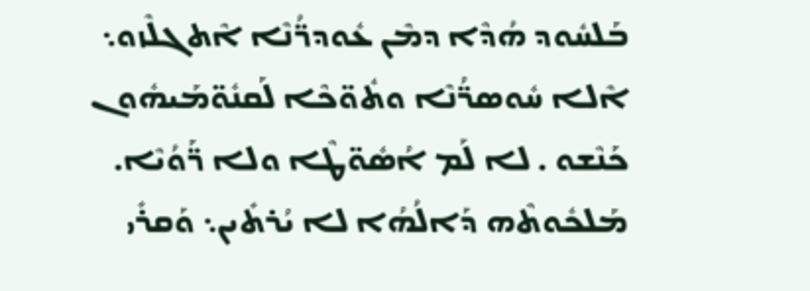ܒܰܠܚܽܘܕ ܗܳܕܶܐ ܕܡܶܢ ܥܽܘܕܪ̈ܳܢܶܐ ܐܶܬܓܠܶܙܘ܆ ܐܶܠܐ ܚܽܘܣܪ̈ܳܢܶܐ ܘܬܽܘ̈ܟܶܐ ܠܰܩܢܽܘ̈ܡܰܝܗܽܘܢ ܟܰܢܶܫܘ . ܠܐ ܠܰܡ ܐܳܣܽܘ̈ܛܶܐ ܘܠܐ ܪ̈ܰܘܳܝܶܐ. ܡܰܠܟܽܘܬܶܗ ܕܰܐܠܳܗܳܐ ܠܐ ܝܳܪܬܺܝܢ܆ ܘܰܩܪܺܝ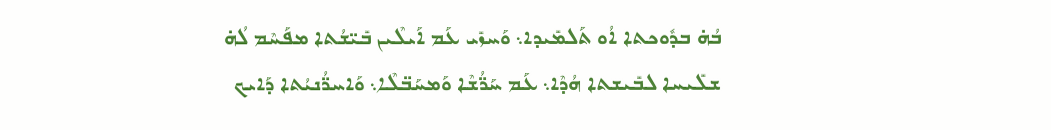ܒܳܗ̇ ܒܕܽܘܟܬܐ ܐܳܘ ܬܰܠܡܺܝܕܐ܆ ܘܰܚܙܺܝ ܥܰܡ ܐܰܝܠܶܝܢ ܒܺܝ̈ܫܳܬܐ ܡܦܰܚܶܡ ܠܳܗ̇ ܫܠܺܝܚܐ ܠܒܺܝܫܬܐ ܗܳܕܶܐ܆ ܥܰܡ ܚܰܪ̈ܳܫܶܐ ܘܰܡܚܰܒ̈ܠܶܐ܆ ܘܰܐܚܪ̈ܳܢܝܳܬܐ ܕܰܐܝܟ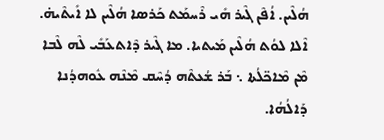ܗܳܠܶܝܢ. ܐܳܦܶܢ ܓܶܝܪ ܗܺܝ ܪܶܚܡܰܬ ܟܰܪܣܐ ܗܳܠܶܝܢ ܠܐ ܐܺܝܬܶܝܗ̇. ܐܶܠܐ ܠܘܳܬ ܗܳܠܶܝܢ ܡܰܝܬܝܐ. ܡܐ ܓܶܝܪ ܕܶܐܬܥܰܒܺܝ ܠܶܗ ܠܶܒܐ ܡܶܢ ܡܶܐܟ̈ܠܳܬܐ ܆ ܒܰܪ ܫܳܥܬܶܗ ܕܳܚܶܩ ܡܶܢܶܗ ܥܽܘܗܕܳܢܐ ܕܰܐܠܳܗܳܐ.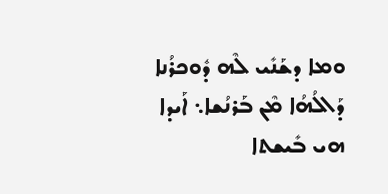ܘܡܐ ܕܫܰܢܺܝ ܠܶܗ ܕܽܘܟܪܳܢܐ ܕܰܐܠܳܗܳܐ ܡܶܢ ܒܰܪܢܳܫܐ܆ ܐܰܝܕܐ ܗܝ ܒܺܝܫܬܐ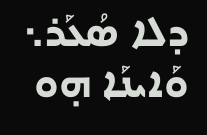ܕܠܐ ܣܳܥܰܪ܆ ܘܰܐܝܢܰܐ ܗ̣ܘ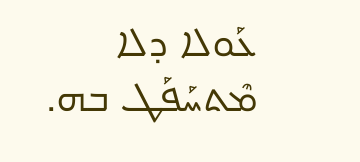ܥܰܘܠܐ ܕܠܐ ܡܶܬܚܰܦܰܛ ܒܗ.